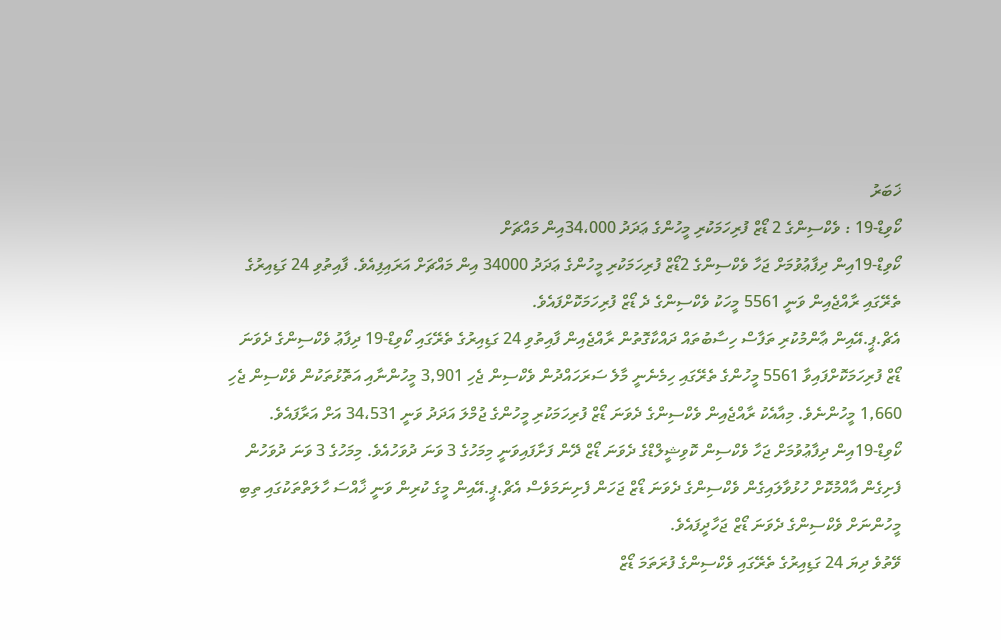ޚަބަރު
ކޯވިޑް-19 : ވެކްސިންގެ 2 ޑޯޒް ފުރިހަމަކުރި މީހުންގެ ޢަދަދު 34،000އިން މައްޗަށް
ކޯވިޑް-19އިން ދިފާޢުވުމަށް ޖަހާ ވެކްސިންގެ 2ޑޯޒް ފުރިހަމަކުރި މީހުންގެ ޢަދަދު 34000 އިން މައްޗަށް އަރައިފިއެވެ. ފާއިތުވި 24 ގަޑިއިރުގެ ތެރޭގައި ރާއްޖެއިން ވަނީ 5561 މީހަކު ވެކްސިންގެ ދެ ޑޯޒް ފުރިހަމަކޮށްފައެވެ.
އެޗް.ޕީ.އޭއިން ޢާންމުކުރި ތަފާސް ހިސާބުތައް ދައްކާގޮތުން ރާއްޖެއިން ފާއިތުވި 24 ގަޑިއިރުގެ ތެރޭގައި ކޯވިޑް-19 ދިފާޢު ވެކްސިންގެ ދެވަނަ ޑޯޒް ފުރިހަމަކޮށްފައިވާ 5561 މީހުންގެ ތެރޭގައި ހިމެނެނީ މާލެ ސަރަހައްދުން ވެކްސިން ޖެހި 3,901 މީހުންނާއި އަތޮޅުތަކުން ވެކްސިން ޖެހި 1,660 މީހުންނެވެ. މިއާއެކު ރާއްޖެއިން ވެކްސިންގެ ދެވަނަ ޑޯޒް ފުރިހަމަކުރި މީހުންގެ ޖުމްލަ އަދަދު ވަނީ 34،531 އަށް އަރާފައެވެ.
ކޯވިޑް-19އިން ދިފާޢުވުމަށް ޖަހާ ވެކްސިން ކޮވިޝީލްޑްގެ ދެވަނަ ޑޯޒް ދޭން ފަށާފައިވަނީ މިމަހުގެ 3 ވަނަ ދުވަހުއެވެ. މިމަހުގެ 3 ވަނަ ދުވަހުން ފެށިގެން އާއްމުކޮށް ހުޅުވާލައިގެން ވެކްސިންގެ ދެވަނަ ޑޯޒް ޖަހަން ފެށިނަމަވެސް އެޗް.ޕީ.އޭއިން މީގެ ކުރިން ވަނީ ޚާއްސަ ހާލަތްތަކުގައި ތިބި މީހުންނަށް ވެކްސިންގެ ދެވަނަ ޑޯޒް ޖަހާދީފައެވެ.
ވޭތުވެ ދިޔަ 24 ގަޑިއިރުގެ ތެރޭގައި ވެކްސިންގެ ފުރަތަމަ ޑޯޒް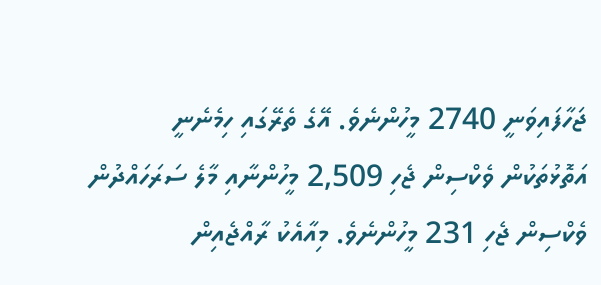ޖަހާފައިވަނީ 2740 މީހުންނެވެ. އޭގެ ތެރޭގައި ހިމެނެނީ އަތޮޅުތަކުން ވެކްސިން ޖެހި 2,509 މީހުންނާއި މާލެ ސަރަހައްދުން ވެކްސިން ޖެހި 231 މީހުންނެވެ. މިއާއެކު ރާއްޖެއިން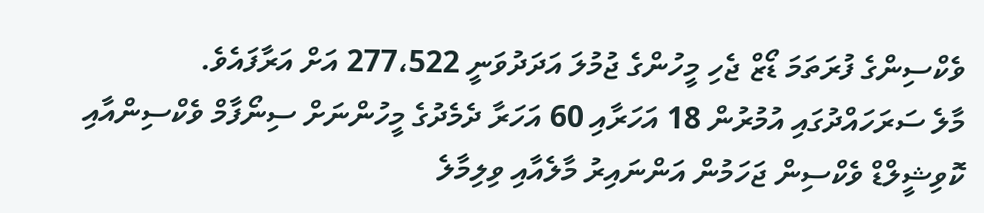ވެކްސިންގެ ފުރަތަމަ ޑޯޒް ޖެހި މީހުންގެ ޖުމުލަ އަދަދުވަނީ 277،522 އަށް އަރާފައެވެ.
މާލެ ސަރަހައްދުގައި އުމުރުން 18 އަހަރާއި 60 އަހަރާ ދެމެދުގެ މީހުންނަށް ސިނޯފާމް ވެކްސިންއާއި ކޮވިޝީލްޑް ވެކްސިން ޖަހަމުން އަންނައިރު މާލެއާއި ވިލިމާލެ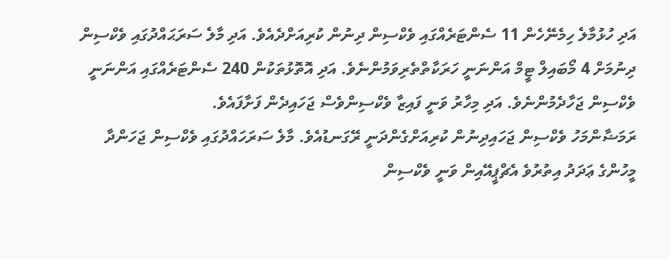އަދި ހުޅުމާލެ ހިމެނޭހެން 11 ސެންޓަރެއްގައި ވެކްސިން ދިނުން ކުރިއަށްދެއެވެ. އަދި މާލެ ސަރަޙައްދުގައި ވެކްސިން ދިނުމަށް 4 މޯބައިލް ޓީމް އަންނަނީ ހަރަކާތްތެރިވަމުންނެވެ. އަދި އޮތޮޅުތަކުން 240 ސެންޓަރެއްގައި އަންނަނީ ވެކްސިން ޖަހާދެމުންނެވެ. އަދި މިހާރު ވަނީ ފައިޒާ ވެކްސިންވެސް ޖަހައިދެން ފަށާފައެވެ.
ރަމަޟާންމަހު ވެކްސިން ޖަހައިދިނުން ކުރިއަށްގެންދަނީ ރޭގަނޑުއެވެ. މާލެ ސަރަހައްދުގައި ވެކްސިން ޖަހަންދާ މީހުންގެ ޢަދަދު އިތުރުވެ އެޗްޕީއޭއިން ވަނީ ވެކްސިން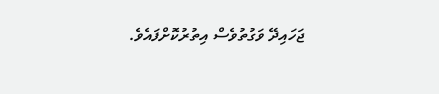ޖަހައިދޭ ވަގުތުވެސް އިތުރުކޮށްފައެވެ.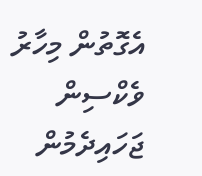އެގޮތުން މިހާރު ވެކްސިން ޖަހައިދެމުން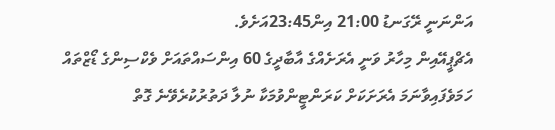އަންނަނީ ރޭގަނޑު 21:00 އިން23:45އަށެވެ.
އެޗްޕީއޭއިން މިހާރު ވަނީ އެރަށެއްގެ އާބާދީގެ 60 އިންސައްތައަށް ވެކްސިންގެ ޑޯޒްތައް ހަމަވެފައިވާނަމަ އެރަށަކަށް ކަރަންޓީންވުމަކާ ނުލާ ދަތުރުކުރެވޭނެ ގޮތް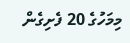މިމަހުގެ 20 ފެށިގެން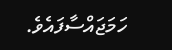ހަމަޖައްސާފައެވެ.